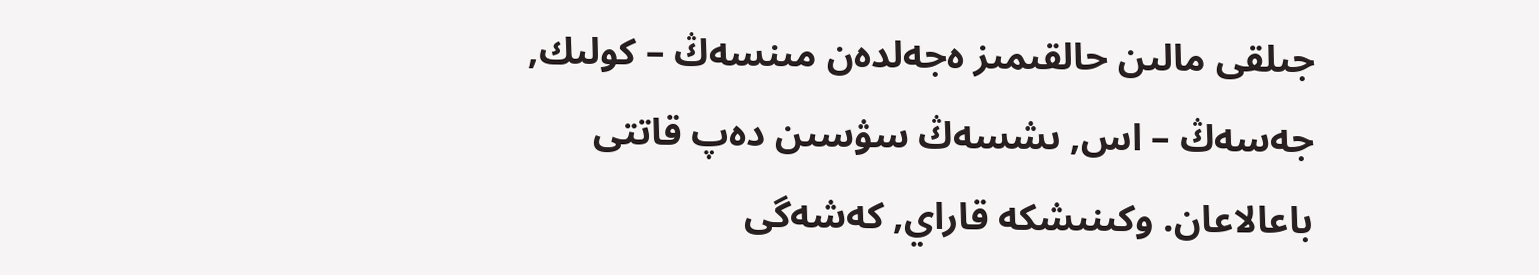جىلقى مالىن حالقىمىز ەجەلدەن مىنسەڭ – كولىك, جەسەڭ – اس, ىشسەڭ سۋسىن دەپ قاتتى باعالاعان. وكىنىشكە قاراي, كەشەگى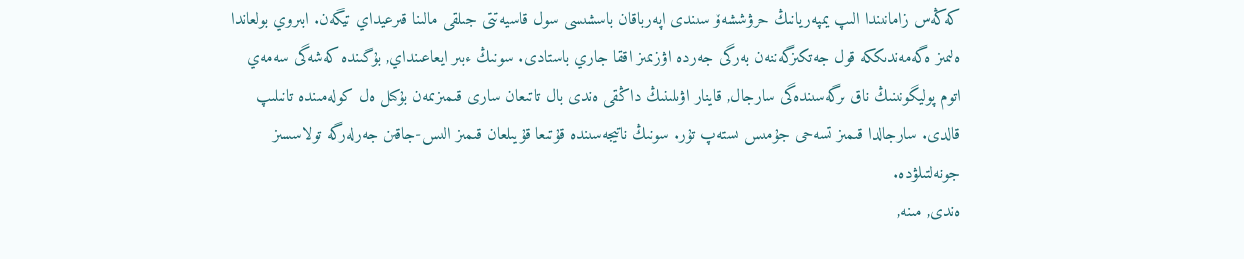كەڭەس زامانىندا الىپ يمپەريانىڭ حرۋششەۆ سىندى اپەرباقان باسشىسى سول قاسيەتتى جىلقى مالىنا قىرعيداي تيگەن. ابىروي بولعاندا ەلىمىز ەگەمەندىككە قول جەتكىزگەننەن بەرگى جەردە اۋزىمىز اققا جاري باستادى. سونىڭ ءبىر ايعاعىنداي, بۇگىندە كەشەگى سەمەي اتوم پوليگونىنىڭ ناق ىرگەسىندەگى سارجال, قاينار اۋىلىنىڭ داڭقى ەندى بال تاتىعان سارى قىمىزىمەن بۇكىل ەل كولەمىندە تانىلىپ قالدى. سارجالدا قىمىز تسەحى جۇمىس ىستەپ تۇر. سونىڭ ناتيجەسىندە قۇتىعا قۇيىلعان قىمىز الىس-جاقىن جەرلەرگە تولاسسىز جونەلتىلۋدە.
ەندى, مىنە,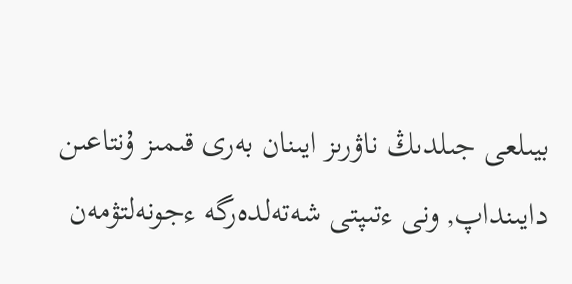بيىلعى جىلدىڭ ناۋرىز ايىنان بەرى قىمىز ۇنتاعىن دايىنداپ, ونى ءتىپتى شەتەلدەرگە ءجونەلتۋمەن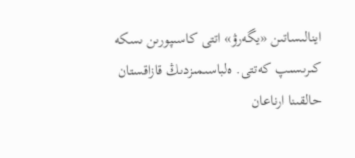اينالىساتىن «يگەرۋ» اتتى كاسىپورىن ىسكە كىرىسىپ كەتتى. ەلباسىمىزدىڭ قازاقستان حالقىنا ارناعان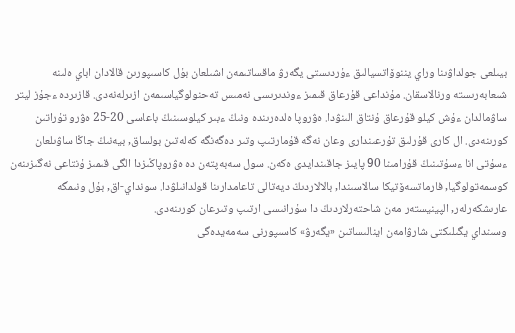بيىلعى جولداۋىنا وراي يننوۆاتسيالىق ءۇردىستى يگەرۋ ماقساتىمەن اشىلعان بۇل كاسىپورىن قالادان اباي ەلىنە شىعابەرىستە ورنالاسقان. مۇنداعى قۇرعاق قىمىز ءوندىرىسى نەمىس تەحنولوگياسىمەن ازىرلەنەدى. قازىردە ءجۇز ليتر ساۋمالدان ءۇش كيلو قۇرعاق ۇنتاق الىنۋدا. ەۋروپا ەلدەرىندە ونىڭ ءبىر كيلوسىنىڭ باعاسى 20-25 ەۋرو تۇراتىن كورىنەدى. ال كارى قۇرلىق تۇرعىندارى وعان نەگە قۇمارتىپ وتىر دەگەنگە كەلەتىن بولساق, بيەنىڭ جاڭا ساۋىلعان ءسۇتى انا ءسۇتىنىڭ قۇرامىنا 90 پايىز جاقىندايدى ەكەن. سول سەبەپتەن دە ەۋروپاڭىزدا الگى قىمىز ۇنتاعى نەگىزىنەن كوسمەتولوگيا, فارماتسەۆتيكا سالاسىندا, بالالاردىڭ ديەتالى تاعامدارىنا قولدانىلۋدا. سونداي-اق, بۇل ونىمگە عارىشكەرلەر, الپينيستەر مەن شاحتەرلاردىڭ دا سۇرانىسى ارتىپ وتىرعان كورىنەدى.
وسىنداي يگىلىكتى شارۋامەن اينالىساتىن «يگەرۋ» كاسىپورنى سەمەيدەگى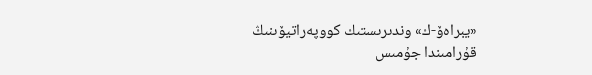«يبراەۆ-ك» وندىرىستىك كووپەراتيۆىنىڭ قۇرامىندا جۇمىس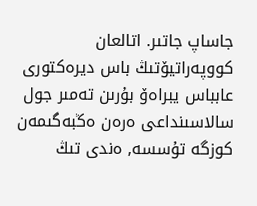جاساپ جاتىر. اتالعان كووپەراتيۆتىڭ باس ديرەكتورى عابباس يبراەۆ بۇرىن تەمىر جول سالاسىنداعى ەرەن ەڭبەگىمەن كوزگە تۇسسە, ەندى تىڭ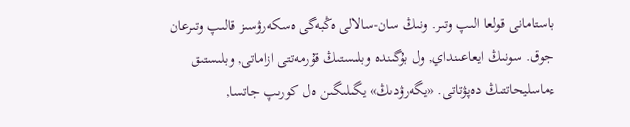باستامانى قولعا الىپ وتىر. ونىڭ سان-سالالى ەڭبەگى ەسكەرۋسىز قالىپ وتىرعان جوق. سونىڭ ايعاعىنداي, ول بۇگىندە وبلىستىڭ قۇرمەتتى ازاماتى, وبلىستىق ءماسليحاتتىڭ دەپۋتاتى. «يگەرۋدىڭ» يگىلىگىن ەل كورىپ جاتسا,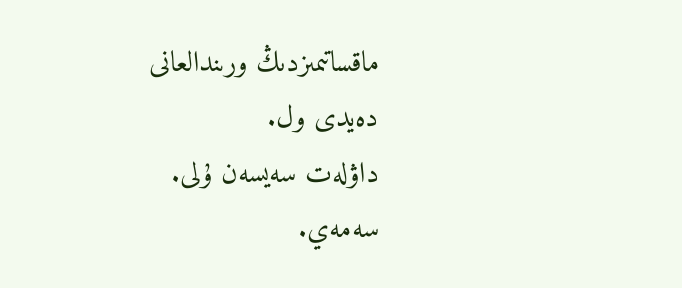ماقساتىمىزدىڭ ورىندالعانى دەيدى ول.
داۋلەت سەيسەن ۇلى.
سەمەي.